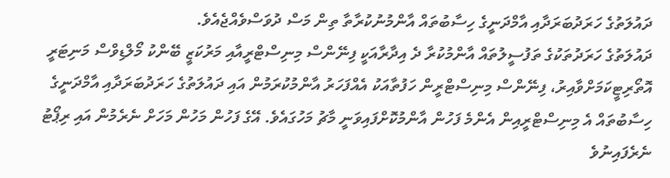ދައުލަތުގެ ހަރަދުބަރަދާއި އާމްދަނީގެ ހިސާބުތައް އާންމުނުކުރާތާ ތިން މަސް ދުވަސްވެއްޖެއެވެ.
ދައުލަތުގެ ހަރަދުތަކުގެ ތަފުސީލުތައް އާންމުކުރާ ދެ އިދާރާއަކީ ފިނޭންސް މިނިސްޓްރީއާއި މަރުކަޒީ ބޭންކު މޯލްޑިވްސް މަނިޓަރީ އޮތޯރިޓީކަމަށްވާއިރު، ފިނޭންސް މިނިސްޓްރީން ހަފުތާއަކު އެއްފަހަރު އާންމުކުރަމުން އައި ދައުލަތުގެ ހަރަދުބަރަދާއި އާމްދަނީގެ ހިސާބުތައް އެ މިނިސްޓްރީއިން އެންމެ ފަހުން އާންމުކޮށްފައިވަނީ މާޗު މަހުގައެވެ. އޭގެ ފަހުން މަހުން މަހަށް ނެރެމުން އައި ރިޕޯޓު ނެރެފައިނުވެ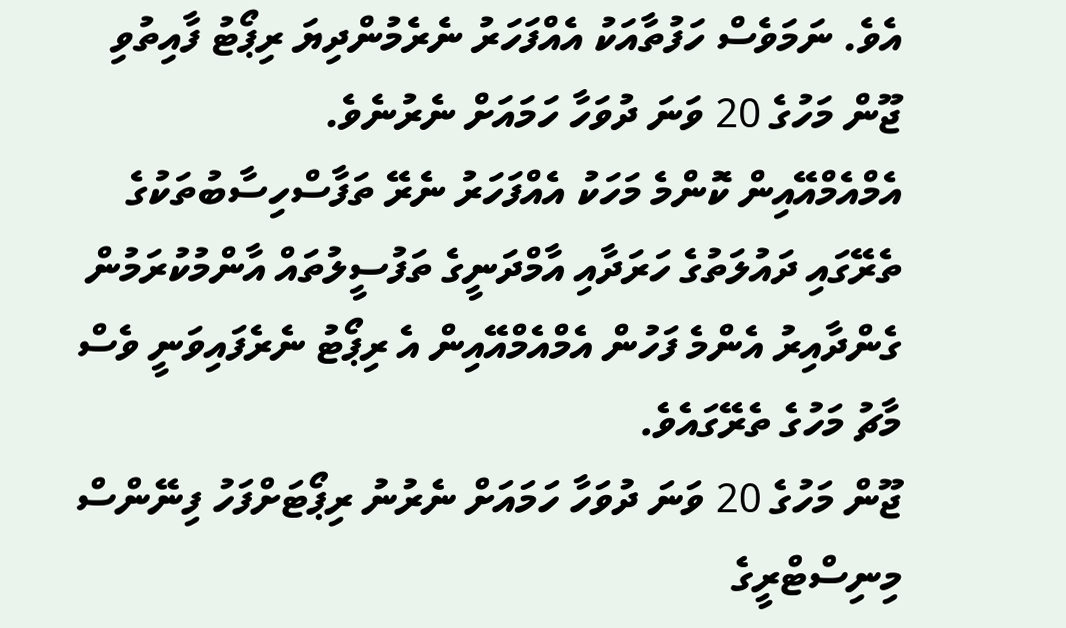އެވެ. ނަމަވެސް ހަފުތާއަކު އެއްފަހަރު ނެރެމުންދިޔަ ރިޕޯޓު ފާއިތުވި ޖޫން މަހުގެ 20 ވަނަ ދުވަހާ ހަމައަށް ނެރުނެވެ.
އެމްއެމްއޭއިން ކޮންމެ މަހަކު އެއްފަހަރު ނެރޭ ތަފާސްހިސާބުތަކުގެ ތެރޭގައި ދައުލަތުގެ ހަރަދާއި އާމްދަނީގެ ތަފުސީލުތައް އާންމުކުރަމުން ގެންދާއިރު އެންމެ ފަހުން އެމްއެމްއޭއިން އެ ރިޕޯޓު ނެރެފައިވަނީ ވެސް މާޗު މަހުގެ ތެރޭގައެވެ.
ޖޫން މަހުގެ 20 ވަނަ ދުވަހާ ހަމައަށް ނެރުނު ރިޕޯޓަށްފަހު ފިނޭންސް މިނިސްޓްރީގެ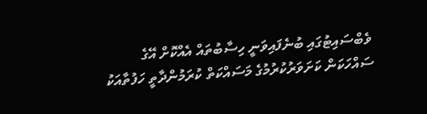ވެބްސައިޓުގައި ބުނެފައިވަނީ ހިސާބުތައް އެއްކޮށް އޭގެ ސައްހަކަން ކަށަވަރުކުރުމުގެ މަސައްކަތް ކުރަމުންދާތީ ހަފުތާއަކު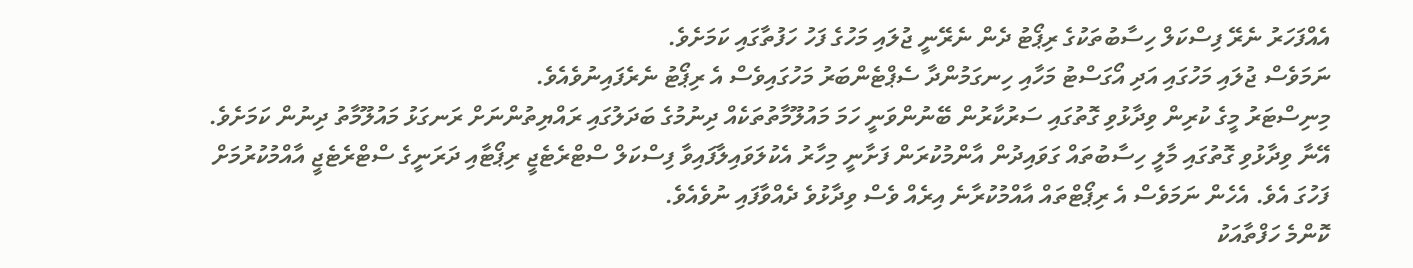އެއްފަހަރު ނެރޭ ފިސްކަލް ހިސާބުތަކުގެ ރިޕޯޓު ދެން ނެރޭނީ ޖުލައި މަހުގެ ފަހު ހަފުތާގައި ކަމަށެވެ.
ނަމަވެސް ޖުލައި މަހުގައި އަދި އޯގަސްޓު މަހާއި ހިނގަމުންދާ ސެޕްޓެންބަރު މަހުގައިވެސް އެ ރިޕޯޓު ނެރެފައިނުވެއެވެ.
މިނިސްޓަރު މީގެ ކުރިން ވިދާޅުވި ގޮތުގައި ސަރުކާރުން ބޭނުންވަނީ ހަމަ މައުލޫމާތުތަކެއް ދިނުމުގެ ބަދަލުގައި ރައްޔިތުންނަށް ރަނގަޅު މައުލޫމާތު ދިނުން ކަމަށެވެ.
އޭނާ ވިދާޅުވި ގޮތުގައި މާލީ ހިސާބުތައް ގަވައިދުން އާންމުކުރަން ފަށާނީ މިހާރު އެކުލަވައިލާފައިވާ ފިސްކަލް ސްޓްރެޓެޖީ ރިޕޯޓާއި ދަރަނީގެ ސްޓްރެޓެޖީ އާއްމުކުރުމަށް ފަހުގަ އެވެ. އެހެން ނަމަވެސް އެ ރިޕޯޓްތައް އާއްމުކުރާނެ އިރެއް ވެސް ވިދާޅުވެ ދެއްވާފައި ނުވެއެވެ.
ކޮންމެ ހަފްތާއަކު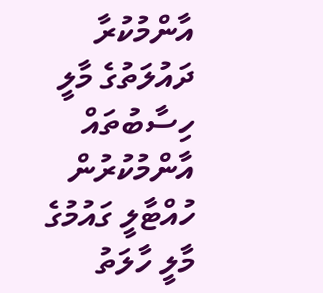އާންމުކުރާ ދައުލަތުގެ މާލީ ހިސާބުތައް އާންމުކުރުން ހުއްޓާލީ ގައުމުގެ މާލީ ހާލަތު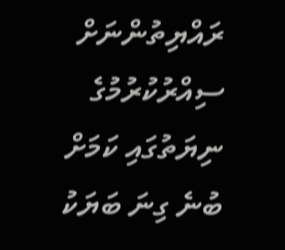ރައްޔިތުންނަށް ސިއްރުކުރުމުގެ ނިޔަތުގައި ކަމަށް ބުނެ ގިނަ ބަޔަކު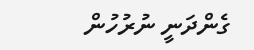ގެންދަނީ ނުރުހުން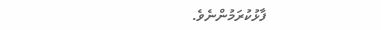ފާޅުކުރަމުންނެވެ.